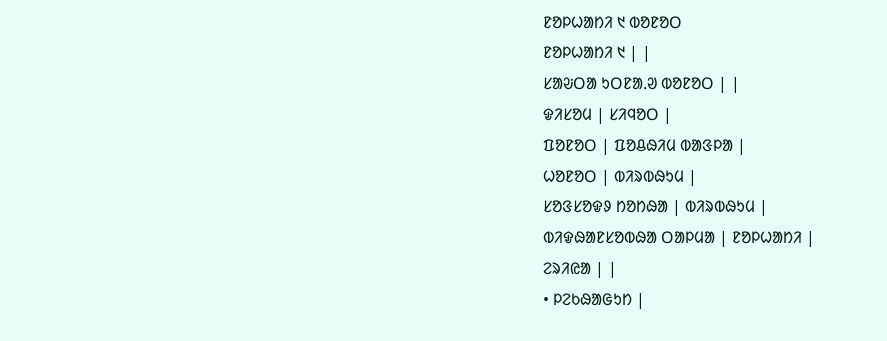ᱱᱚᱞᱦᱟᱴᱤ ᱑ ᱵᱚᱱᱚᱛ
ᱱᱚᱞᱦᱟᱴᱤ ᱑ | |
ᱥᱟᱶᱛᱟ ᱩᱛᱱᱟᱹᱣ ᱵᱚᱱᱚᱛ | |
ᱫᱤᱥᱚᱢ | ᱥᱤᱧᱚᱛ |
ᱯᱚᱱᱚᱛ | ᱯᱚᱪᱷᱤᱢ ᱵᱟᱝᱞᱟ |
ᱦᱚᱱᱚᱛ | ᱵᱤᱨᱵᱷᱩᱢ |
ᱥᱚᱝᱥᱚᱫᱽ ᱴᱚᱴᱷᱟ | ᱵᱤᱨᱵᱷᱩᱢ |
ᱵᱤᱫᱷᱟᱱᱥᱚᱵᱷᱟ ᱛᱟᱞᱢᱟ | ᱱᱚᱞᱦᱟᱴᱤ |
ᱮᱨᱤᱭᱟ | |
• ᱞᱮᱠᱷᱟᱜᱩᱴ |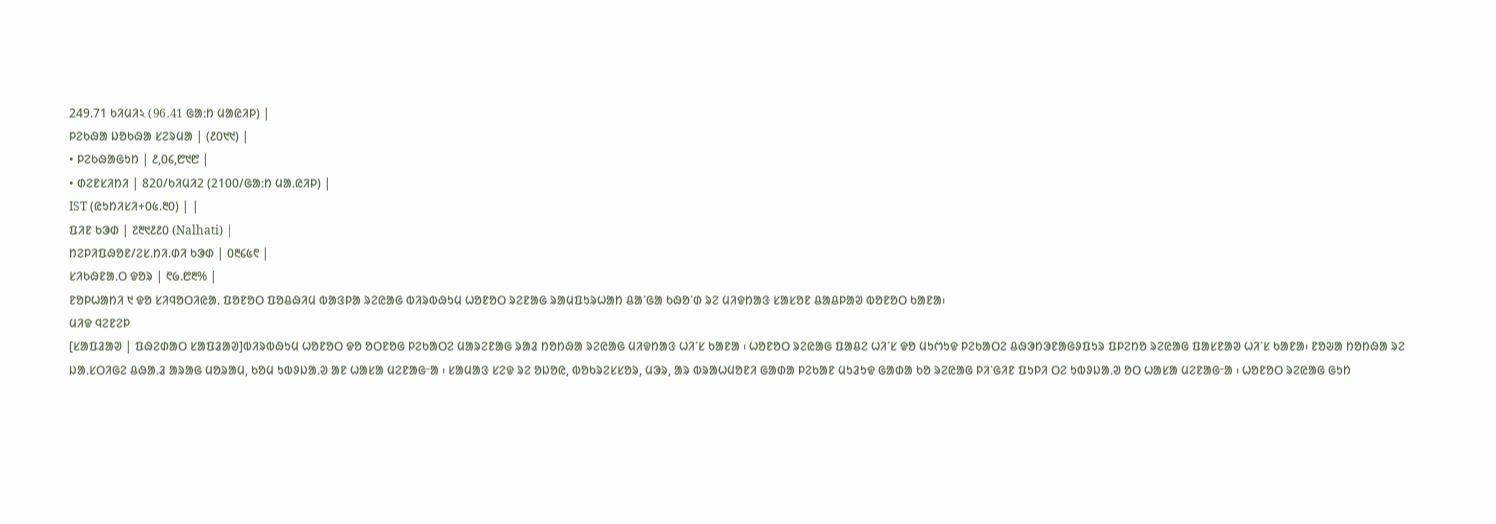249.71 ᱠᱤᱢᱤ২ (96.41 ᱜᱟᱺᱴ ᱢᱟᱭᱤᱞ) |
ᱞᱮᱠᱷᱟ ᱡᱚᱠᱷᱟ ᱥᱮᱨᱢᱟ | (᱒᱐᱑᱑) |
• ᱞᱮᱠᱷᱟᱜᱩᱴ | ᱒,᱐᱔,᱘᱑᱘ |
• ᱰᱮᱱᱥᱤᱴᱤ | 820/ᱠᱤᱢᱤ2 (2100/ᱜᱟᱺᱴ ᱢᱟᱹᱭᱤᱞ) |
IST (ᱭᱩᱴᱤᱥᱤ+᱐᱕.᱓᱐) | |
ᱯᱤᱱ ᱠᱳᱰ | ᱗᱓᱑᱒᱒᱐ (Nalhati) |
ᱴᱮᱞᱤᱯᱷᱚᱱ/ᱮᱥ.ᱴᱤ.ᱰᱤ ᱠᱳᱰ | ᱐᱓᱔᱕᱖ |
ᱥᱤᱠᱷᱱᱟᱹᱛ ᱫᱚᱨ | ᱖᱙.᱘᱓% |
ᱱᱚᱞᱦᱟᱴᱤ ᱑ ᱫᱚ ᱥᱤᱧᱚᱛᱤᱭᱟᱹ ᱯᱚᱱᱚᱛ ᱯᱚᱪᱷᱤᱢ ᱵᱟᱝᱞᱟ ᱨᱮᱭᱟᱜ ᱵᱤᱨᱵᱷᱩᱢ ᱦᱚᱱᱚᱛ ᱨᱮᱱᱟᱜ ᱨᱟᱢᱯᱩᱨᱦᱟᱴ ᱪᱟᱸᱜᱟ ᱠᱷᱚᱸᱰ ᱨᱮ ᱢᱤᱫᱴᱟᱝ ᱥᱟᱥᱚᱱ ᱪᱟᱪᱞᱟᱣ ᱵᱚᱱᱚᱛ ᱠᱟᱱᱟ᱾
ᱢᱤᱫ ᱧᱮᱱᱮᱞ
[ᱥᱟᱯᱲᱟᱣ | ᱯᱷᱮᱰᱟᱛ ᱥᱟᱯᱲᱟᱣ]ᱵᱤᱨᱵᱷᱩᱢ ᱦᱚᱱᱚᱛ ᱫᱚ ᱚᱛᱱᱚᱜ ᱞᱮᱠᱟᱛᱮ ᱢᱟᱨᱮᱱᱟᱜ ᱨᱟᱲ ᱴᱚᱴᱷᱟ ᱨᱮᱭᱟᱜ ᱢᱤᱫᱴᱟᱝ ᱦᱤᱸᱥ ᱠᱟᱱᱟ ᱾ ᱦᱚᱱᱚᱛ ᱨᱮᱭᱟᱜ ᱯᱟᱪᱮ ᱦᱤᱸᱥ ᱫᱚ ᱢᱩᱬᱩᱫ ᱞᱮᱠᱟᱛᱮ ᱪᱷᱳᱴᱳᱱᱟᱜᱽᱯᱩᱨ ᱯᱞᱮᱴᱚ ᱨᱮᱭᱟᱜ ᱯᱟᱥᱱᱟᱣ ᱦᱤᱸᱥ ᱠᱟᱱᱟ᱾ ᱱᱚᱶᱟ ᱴᱚᱴᱷᱟ ᱨᱮ ᱡᱟᱹᱥᱛᱤᱜᱮ ᱪᱷᱟᱹᱲ ᱟᱨᱟᱜ ᱢᱚᱨᱟᱢ, ᱠᱚᱢ ᱩᱵᱽᱡᱟᱹᱣ ᱟᱱ ᱦᱟᱥᱟ ᱢᱮᱱᱟᱜᱼᱟ ᱾ ᱥᱟᱢᱟᱝ ᱥᱮᱫ ᱨᱮ ᱚᱡᱚᱭ, ᱵᱚᱠᱨᱮᱥᱥᱚᱨ, ᱢᱳᱨ, ᱟᱨ ᱵᱨᱟᱦᱢᱚᱱᱤ ᱜᱟᱰᱟ ᱞᱮᱠᱟᱱ ᱢᱩᱲᱩᱫ ᱜᱟᱰᱟ ᱠᱚ ᱨᱮᱭᱟᱜ ᱞᱤᱸᱜᱤᱱ ᱯᱩᱞᱤ ᱛᱮ ᱩᱵᱽᱡᱟᱹᱣ ᱚᱛ ᱦᱟᱥᱟ ᱢᱮᱱᱟᱜᱼᱟ ᱾ ᱦᱚᱱᱚᱛ ᱨᱮᱭᱟᱜ ᱜᱩᱴ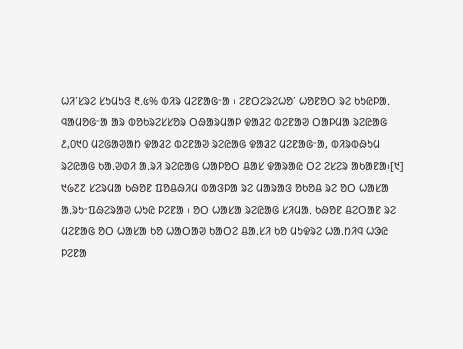ᱦᱤᱸᱥᱨᱮ ᱥᱩᱢᱩᱝ ᱓.᱕% ᱵᱤᱨ ᱢᱮᱱᱟᱜᱼᱟ ᱾ ᱮᱱᱛᱮᱨᱮᱦᱚᱸ ᱦᱚᱱᱚᱛ ᱨᱮ ᱠᱩᱭᱞᱟᱹ ᱧᱟᱢᱚᱜᱼᱟ ᱟᱨ ᱵᱚᱠᱨᱮᱥᱥᱚᱨ ᱛᱷᱟᱨᱢᱟᱞ ᱫᱟᱲᱮ ᱵᱮᱱᱟᱣ ᱛᱟᱞᱢᱟ ᱨᱮᱭᱟᱜ ᱒,᱐᱑᱐ ᱢᱮᱜᱟᱣᱟᱴ ᱫᱟᱲᱮ ᱵᱮᱱᱟᱣ ᱨᱮᱭᱟᱜ ᱫᱟᱲᱮ ᱢᱮᱱᱟᱜᱼᱟ, ᱵᱤᱨᱵᱷᱩᱢ ᱨᱮᱭᱟᱜ ᱠᱟᱹᱣᱰᱤ ᱟᱹᱨᱤ ᱨᱮᱭᱟᱜ ᱦᱟᱞᱚᱛ ᱪᱟᱥ ᱫᱟᱨᱟᱭ ᱛᱮ ᱮᱥᱮᱨ ᱟᱠᱟᱱᱟ᱾[᱑] ᱑᱙᱗᱗ ᱥᱮᱨᱢᱟ ᱠᱷᱚᱱ ᱯᱚᱪᱷᱤᱢ ᱵᱟᱝᱞᱟ ᱨᱮ ᱢᱟᱨᱟᱝ ᱚᱠᱚᱪ ᱨᱮ ᱚᱛ ᱦᱟᱥᱟ ᱟᱹᱨᱩᱼᱯᱷᱮᱨᱟᱣ ᱦᱩᱭ ᱞᱮᱱᱟ ᱾ ᱚᱛ ᱦᱟᱥᱟ ᱨᱮᱭᱟᱜ ᱥᱤᱢᱟᱹ ᱠᱷᱚᱱ ᱪᱮᱛᱟᱱ ᱨᱮ ᱢᱮᱱᱟᱜ ᱚᱛ ᱦᱟᱥᱟ ᱠᱚ ᱦᱟᱛᱟᱣ ᱠᱟᱛᱮ ᱪᱟᱹᱥᱤ ᱠᱚ ᱢᱩᱫᱨᱮ ᱦᱟᱹᱴᱤᱧ ᱦᱳᱭ ᱞᱮᱱᱟ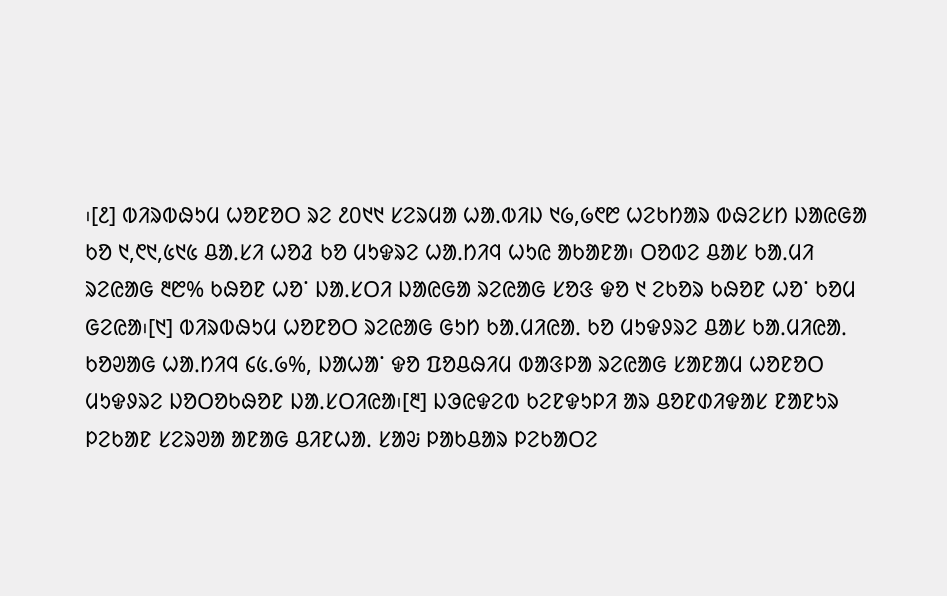᱾[᱒] ᱵᱤᱨᱵᱷᱩᱢ ᱦᱚᱱᱚᱛ ᱨᱮ ᱒᱐᱑᱑ ᱥᱮᱨᱢᱟ ᱦᱟᱹᱵᱤᱡ ᱑᱙,᱙᱖᱘ ᱦᱮᱠᱴᱟᱨ ᱵᱷᱮᱥᱴ ᱡᱟᱭᱜᱟ ᱠᱚ ᱑,᱖᱑,᱕᱑᱕ ᱪᱟᱹᱥᱤ ᱦᱚᱲ ᱠᱚ ᱢᱩᱫᱨᱮ ᱦᱟᱹᱴᱤᱧ ᱦᱩᱭ ᱟᱠᱟᱱᱟ᱾ ᱛᱚᱵᱮ ᱪᱟᱥ ᱠᱟᱹᱢᱤ ᱨᱮᱭᱟᱜ ᱓᱘% ᱠᱷᱚᱱ ᱦᱚᱸ ᱡᱟᱹᱥᱛᱤ ᱡᱟᱭᱜᱟ ᱨᱮᱭᱟᱜ ᱥᱚᱝ ᱫᱚ ᱑ ᱮᱠᱚᱨ ᱠᱷᱚᱱ ᱦᱚᱸ ᱠᱚᱢ ᱜᱮᱭᱟ᱾[᱑] ᱵᱤᱨᱵᱷᱩᱢ ᱦᱚᱱᱚᱛ ᱨᱮᱭᱟᱜ ᱜᱩᱴ ᱠᱟᱹᱢᱤᱭᱟᱹ ᱠᱚ ᱢᱩᱫᱽᱨᱮ ᱪᱟᱥ ᱠᱟᱹᱢᱤᱭᱟᱹ ᱠᱚᱣᱟᱜ ᱦᱟᱹᱴᱤᱧ ᱔᱕ᱹ᱙%, ᱡᱟᱦᱟᱸ ᱫᱚ ᱯᱚᱪᱷᱤᱢ ᱵᱟᱝᱞᱟ ᱨᱮᱭᱟᱜ ᱥᱟᱱᱟᱢ ᱦᱚᱱᱚᱛ ᱢᱩᱫᱽᱨᱮ ᱡᱚᱛᱚᱠᱷᱚᱱ ᱡᱟᱹᱥᱛᱤᱭᱟ᱾[᱓] ᱡᱳᱭᱫᱮᱵ ᱠᱮᱱᱫᱩᱞᱤ ᱟᱨ ᱪᱚᱱᱰᱤᱫᱟᱥ ᱱᱟᱱᱩᱨ ᱞᱮᱠᱟᱱ ᱥᱮᱨᱣᱟ ᱟᱱᱟᱜ ᱪᱤᱱᱦᱟᱹ ᱥᱟᱶ ᱞᱟᱠᱪᱟᱨ ᱞᱮᱠᱟᱛᱮ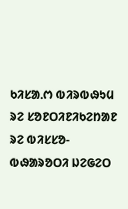ᱠᱤᱥᱟᱹᱬ ᱵᱤᱨᱵᱷᱩᱢ ᱨᱮ ᱥᱚᱱᱛᱤᱱᱤᱠᱮᱴᱟᱱ ᱨᱮ ᱵᱤᱥᱥᱚ-ᱵᱷᱟᱨᱚᱛᱤ ᱡᱮᱜᱮᱛ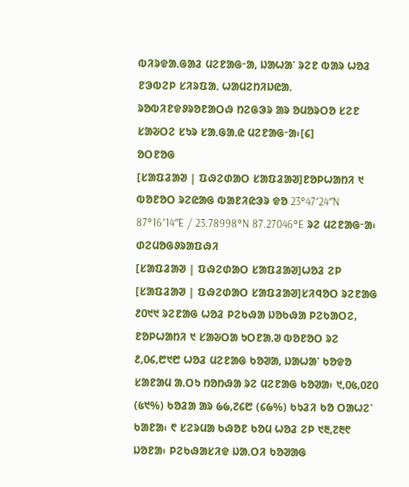ᱵᱤᱨᱫᱟᱹᱜᱟᱲ ᱢᱮᱱᱟᱜᱼᱟ, ᱡᱟᱦᱟᱸ ᱨᱮᱱ ᱵᱟᱨ ᱦᱚᱲ ᱱᱳᱵᱮᱞ ᱥᱤᱨᱯᱟᱹ ᱦᱟᱢᱮᱴᱤᱡᱭᱟᱹ ᱨᱚᱵᱤᱱᱫᱽᱨᱚᱱᱟᱛᱷ ᱴᱮᱜᱳᱨ ᱟᱨ ᱚᱢᱚᱨᱛᱚ ᱥᱮᱱ ᱥᱟᱶᱛᱮ ᱥᱩᱨ ᱥᱟᱹᱜᱟᱹᱭ ᱢᱮᱱᱟᱜᱼᱟ᱾[᱔]
ᱚᱛᱱᱚᱜ
[ᱥᱟᱯᱲᱟᱣ | ᱯᱷᱮᱰᱟᱛ ᱥᱟᱯᱲᱟᱣ]ᱱᱚᱞᱦᱟᱴᱤ ᱑ ᱵᱚᱱᱚᱛ ᱨᱮᱭᱟᱜ ᱵᱟᱱᱤᱭᱳᱨ ᱫᱚ 23°47′24″N 87°16′14″E / 23.78998°N 87.27046°E ᱨᱮ ᱢᱮᱱᱟᱜᱼᱟ᱾
ᱰᱮᱢᱚᱜᱽᱨᱟᱯᱷᱤ
[ᱥᱟᱯᱲᱟᱣ | ᱯᱷᱮᱰᱟᱛ ᱥᱟᱯᱲᱟᱣ]ᱦᱚᱲ ᱮᱞ
[ᱥᱟᱯᱲᱟᱣ | ᱯᱷᱮᱰᱟᱛ ᱥᱟᱯᱲᱟᱣ]ᱥᱤᱧᱚᱛ ᱨᱮᱱᱟᱜ ᱒᱐᱑᱑ ᱨᱮᱱᱟᱜ ᱦᱚᱲ ᱞᱮᱠᱷᱟ ᱡᱚᱠᱷᱟ ᱞᱮᱠᱟᱛᱮ, ᱱᱚᱞᱦᱟᱴᱤ ᱑ ᱥᱟᱶᱛᱟ ᱩᱛᱱᱟᱹᱣ ᱵᱚᱱᱚᱛ ᱨᱮ ᱒,᱐᱔,᱘᱑᱘ ᱦᱚᱲ ᱢᱮᱱᱟᱜ ᱠᱚᱣᱟ, ᱡᱟᱦᱟᱸ ᱠᱚᱫᱚ ᱥᱟᱱᱟᱢ ᱟᱹᱛᱩ ᱴᱚᱴᱷᱟ ᱨᱮ ᱢᱮᱱᱟᱜ ᱠᱚᱣᱟ᱾ ᱑,᱐᱕,᱐᱗᱐ (᱕᱑%) ᱠᱚᱲᱟ ᱟᱨ ᱙᱙,᱗᱔᱘ (᱔᱙%) ᱠᱩᱲᱤ ᱠᱚ ᱛᱟᱦᱮᱸ ᱠᱟᱱᱟ᱾ ᱖ ᱥᱮᱨᱢᱟ ᱠᱷᱚᱱ ᱠᱚᱢ ᱦᱚᱲ ᱮᱞ ᱑᱓,᱗᱓᱖ ᱡᱚᱱᱟ᱾ ᱞᱮᱠᱷᱟᱥᱤᱫ ᱡᱟᱹᱛᱤ ᱠᱚᱣᱟᱜ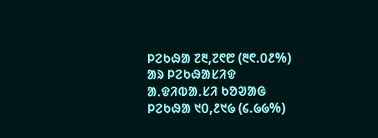ᱞᱮᱠᱷᱟ ᱗᱓,᱗᱖᱘ (᱓᱖.᱐᱒%) ᱟᱨ ᱞᱮᱠᱷᱟᱥᱤᱫ ᱟᱹᱫᱤᱵᱟᱹᱥᱤ ᱠᱚᱣᱟᱜ ᱞᱮᱠᱷᱟ ᱑᱐,᱒᱑᱙ (᱔.᱙᱙%)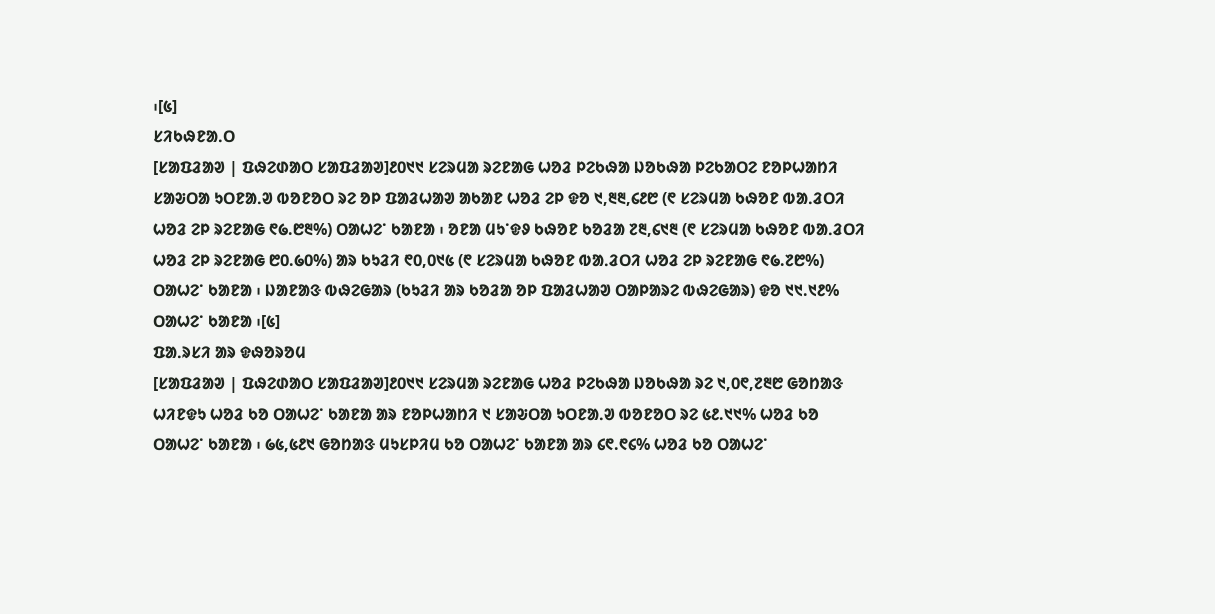᱾[᱕]
ᱥᱤᱠᱷᱱᱟᱹᱛ
[ᱥᱟᱯᱲᱟᱣ | ᱯᱷᱮᱰᱟᱛ ᱥᱟᱯᱲᱟᱣ]᱒᱐᱑᱑ ᱥᱮᱨᱢᱟ ᱨᱮᱱᱟᱜ ᱦᱚᱲ ᱞᱮᱠᱷᱟ ᱡᱚᱠᱷᱟ ᱞᱮᱠᱟᱛᱮ ᱱᱚᱞᱦᱟᱴᱤ ᱥᱟᱶᱛᱟ ᱩᱛᱱᱟᱹᱣ ᱵᱚᱱᱚᱛ ᱨᱮ ᱚᱞ ᱯᱟᱲᱦᱟᱣ ᱟᱠᱟᱱ ᱦᱚᱲ ᱮᱞ ᱫᱚ ᱑,᱓᱓,᱔᱒᱘ (᱖ ᱥᱮᱨᱢᱟ ᱠᱷᱚᱱ ᱵᱟᱹᱲᱛᱤ ᱦᱚᱲ ᱮᱞ ᱨᱮᱱᱟᱜ ᱖᱙.᱘᱓%) ᱛᱟᱦᱮᱸ ᱠᱟᱱᱟ ᱾ ᱚᱱᱟ ᱢᱩᱸᱫᱽ ᱠᱷᱚᱱ ᱠᱚᱲᱟ ᱗᱓,᱔᱑᱓ (᱖ ᱥᱮᱨᱢᱟ ᱠᱷᱚᱱ ᱵᱟᱹᱲᱛᱤ ᱦᱚᱲ ᱮᱞ ᱨᱮᱱᱟᱜ ᱘᱐.᱙᱐%) ᱟᱨ ᱠᱩᱲᱤ ᱖᱐,᱐᱑᱕ (᱖ ᱥᱮᱨᱢᱟ ᱠᱷᱚᱱ ᱵᱟᱹᱲᱛᱤ ᱦᱚᱲ ᱮᱞ ᱨᱮᱱᱟᱜ ᱖᱙.᱗᱘%) ᱛᱟᱦᱮᱸ ᱠᱟᱱᱟ ᱾ ᱡᱟᱱᱟᱝ ᱵᱷᱮᱜᱟᱨ (ᱠᱩᱲᱤ ᱟᱨ ᱠᱚᱲᱟ ᱚᱞ ᱯᱟᱲᱦᱟᱣ ᱛᱟᱞᱟᱨᱮ ᱵᱷᱮᱜᱟᱨ) ᱫᱚ ᱑᱑.᱑᱒% ᱛᱟᱦᱮᱸ ᱠᱟᱱᱟ ᱾[᱕]
ᱯᱟᱹᱨᱥᱤ ᱟᱨ ᱫᱷᱚᱨᱚᱢ
[ᱥᱟᱯᱲᱟᱣ | ᱯᱷᱮᱰᱟᱛ ᱥᱟᱯᱲᱟᱣ]᱒᱐᱑᱑ ᱥᱮᱨᱢᱟ ᱨᱮᱱᱟᱜ ᱦᱚᱲ ᱞᱮᱠᱷᱟ ᱡᱚᱠᱷᱟ ᱨᱮ ᱑,᱐᱖,᱗᱓᱘ ᱜᱚᱴᱟᱝ ᱦᱤᱱᱫᱩ ᱦᱚᱲ ᱠᱚ ᱛᱟᱦᱮᱸ ᱠᱟᱱᱟ ᱟᱨ ᱱᱚᱞᱦᱟᱴᱤ ᱑ ᱥᱟᱶᱛᱟ ᱩᱛᱱᱟᱹᱣ ᱵᱚᱱᱚᱛ ᱨᱮ ᱕᱒.᱑᱑% ᱦᱚᱲ ᱠᱚ ᱛᱟᱦᱮᱸ ᱠᱟᱱᱟ ᱾ ᱙᱕,᱕᱒᱑ ᱜᱚᱴᱟᱝ ᱢᱩᱥᱞᱤᱢ ᱠᱚ ᱛᱟᱦᱮᱸ ᱠᱟᱱᱟ ᱟᱨ ᱔᱖.᱖᱔% ᱦᱚᱲ ᱠᱚ ᱛᱟᱦᱮᱸ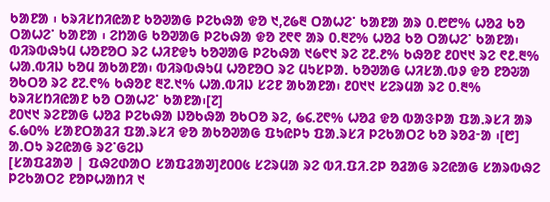ᱠᱟᱱᱟ ᱾ ᱠᱨᱤᱥᱴᱤᱭᱟᱱ ᱠᱚᱣᱟᱜ ᱞᱮᱠᱷᱟ ᱫᱚ ᱑,᱗᱙᱓ ᱛᱟᱦᱮᱸ ᱠᱟᱱᱟ ᱟᱨ ᱐.᱘᱘% ᱦᱚᱲ ᱠᱚ ᱛᱟᱦᱮᱸ ᱠᱟᱱᱟ ᱾ ᱮᱴᱟᱜ ᱠᱚᱣᱟᱜ ᱞᱮᱠᱷᱟ ᱫᱚ ᱗᱖᱖ ᱟᱨ ᱐.᱓᱗% ᱦᱚᱲ ᱠᱚ ᱛᱟᱦᱮᱸ ᱠᱟᱱᱟ᱾
ᱵᱤᱨᱵᱷᱩᱢ ᱦᱚᱱᱚᱛ ᱨᱮ ᱦᱤᱱᱫᱩ ᱠᱚᱣᱟᱜ ᱞᱮᱠᱷᱟ ᱑᱙᱖᱑ ᱨᱮ ᱗᱒.᱒% ᱠᱷᱚᱱ ᱒᱐᱑᱑ ᱨᱮ ᱖᱒.᱓% ᱦᱟᱹᱵᱤᱡ ᱠᱚᱢ ᱟᱠᱟᱱᱟ᱾ ᱵᱤᱨᱵᱷᱩᱢ ᱦᱚᱱᱚᱛ ᱨᱮ ᱢᱩᱥᱞᱟᱹ ᱠᱚᱣᱟᱜ ᱦᱤᱥᱟᱹᱵᱽ ᱫᱚ ᱱᱚᱶᱟ ᱚᱠᱛᱚ ᱨᱮ ᱒᱗.᱖% ᱠᱷᱚᱱ ᱓᱗.᱑% ᱦᱟᱹᱵᱤᱡ ᱥᱮᱱ ᱟᱠᱟᱱᱟ᱾ ᱒᱐᱑᱑ ᱥᱮᱨᱢᱟ ᱨᱮ ᱐.᱓% ᱠᱨᱤᱥᱴᱤᱭᱟᱱ ᱠᱚ ᱛᱟᱦᱮᱸ ᱠᱟᱱᱟ᱾[᱗]
᱒᱐᱑᱑ ᱨᱮᱱᱟᱜ ᱦᱚᱲ ᱞᱮᱠᱷᱟ ᱡᱚᱠᱷᱟ ᱚᱠᱛᱚ ᱨᱮ, ᱙᱔.᱗᱖% ᱦᱚᱲ ᱫᱚ ᱵᱟᱝᱞᱟ ᱯᱟᱹᱨᱥᱤ ᱟᱨ ᱔.᱙᱐% ᱥᱟᱱᱛᱟᱲᱤ ᱯᱟᱹᱨᱥᱤ ᱫᱚ ᱟᱠᱚᱣᱟᱜ ᱯᱩᱭᱞᱩ ᱯᱟᱹᱨᱥᱤ ᱞᱮᱠᱟᱛᱮ ᱠᱚ ᱨᱚᱲᱼᱟ ᱾[᱘]
ᱟᱹᱛᱩ ᱨᱮᱭᱟᱜ ᱨᱮᱸᱜᱮᱡ
[ᱥᱟᱯᱲᱟᱣ | ᱯᱷᱮᱰᱟᱛ ᱥᱟᱯᱲᱟᱣ]᱒᱐᱐᱕ ᱥᱮᱨᱢᱟ ᱨᱮ ᱵᱤ.ᱯᱤ.ᱮᱞ ᱚᱲᱟᱜ ᱨᱮᱭᱟᱜ ᱥᱟᱨᱵᱷᱮ ᱞᱮᱠᱟᱛᱮ ᱱᱚᱞᱦᱟᱴᱤ ᱑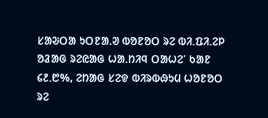ᱥᱟᱶᱛᱟ ᱩᱛᱱᱟᱹᱣ ᱵᱚᱱᱚᱛ ᱨᱮ ᱵᱤ.ᱯᱤ.ᱮᱞ ᱚᱲᱟᱜ ᱨᱮᱭᱟᱜ ᱦᱟᱹᱴᱤᱧ ᱛᱟᱦᱮᱸ ᱠᱟᱱ ᱔᱒.᱘%, ᱮᱴᱟᱜ ᱥᱮᱫ ᱵᱤᱨᱵᱷᱩᱢ ᱦᱚᱱᱚᱛ ᱨᱮ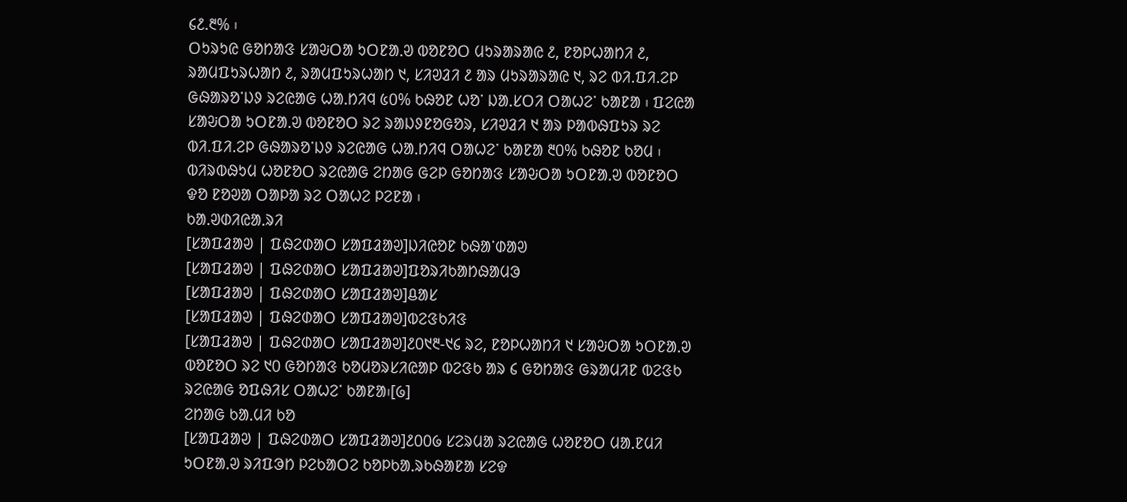᱔᱒.᱓% ᱾
ᱛᱩᱨᱩᱭ ᱜᱚᱴᱟᱝ ᱥᱟᱶᱛᱟ ᱩᱛᱱᱟᱹᱣ ᱵᱚᱱᱚᱛ ᱢᱩᱨᱟᱨᱟᱭ ᱒, ᱱᱚᱞᱦᱟᱴᱤ ᱒, ᱨᱟᱢᱯᱩᱨᱦᱟᱴ ᱒, ᱨᱟᱢᱯᱩᱨᱦᱟᱴ ᱑, ᱥᱤᱣᱲᱤ ᱒ ᱟᱨ ᱢᱩᱨᱟᱨᱟᱭ ᱑, ᱨᱮ ᱵᱤ.ᱯᱤ.ᱮᱞ ᱜᱷᱟᱨᱚᱸᱡᱽ ᱨᱮᱭᱟᱜ ᱦᱟᱹᱴᱤᱧ ᱕᱐% ᱠᱷᱚᱱ ᱦᱚᱸ ᱡᱟᱹᱥᱛᱤ ᱛᱟᱦᱮᱸ ᱠᱟᱱᱟ ᱾ ᱯᱮᱭᱟ ᱥᱟᱶᱛᱟ ᱩᱛᱱᱟᱹᱣ ᱵᱚᱱᱚᱛ ᱨᱮ ᱨᱟᱡᱽᱱᱚᱜᱚᱨ, ᱥᱤᱣᱲᱤ ᱑ ᱟᱨ ᱞᱟᱵᱷᱯᱩᱨ ᱨᱮ ᱵᱤ.ᱯᱤ.ᱮᱞ ᱜᱷᱟᱨᱚᱸᱡᱽ ᱨᱮᱭᱟᱜ ᱦᱟᱹᱴᱤᱧ ᱛᱟᱦᱮᱸ ᱠᱟᱱᱟ ᱓᱐% ᱠᱷᱚᱱ ᱠᱚᱢ ᱾ ᱵᱤᱨᱵᱷᱩᱢ ᱦᱚᱱᱚᱛ ᱨᱮᱭᱟᱜ ᱮᱴᱟᱜ ᱜᱮᱞ ᱜᱚᱴᱟᱝ ᱥᱟᱶᱛᱟ ᱩᱛᱱᱟᱹᱣ ᱵᱚᱱᱚᱛ ᱫᱚ ᱱᱚᱣᱟ ᱛᱟᱞᱟ ᱨᱮ ᱛᱟᱦᱮ ᱞᱮᱱᱟ ᱾
ᱠᱟᱹᱣᱰᱤᱭᱟᱹᱨᱤ
[ᱥᱟᱯᱲᱟᱣ | ᱯᱷᱮᱰᱟᱛ ᱥᱟᱯᱲᱟᱣ]ᱡᱤᱭᱚᱱ ᱠᱷᱟᱸᱰᱟᱣ
[ᱥᱟᱯᱲᱟᱣ | ᱯᱷᱮᱰᱟᱛ ᱥᱟᱯᱲᱟᱣ]ᱯᱚᱨᱤᱠᱟᱴᱷᱟᱢᱳ
[ᱥᱟᱯᱲᱟᱣ | ᱯᱷᱮᱰᱟᱛ ᱥᱟᱯᱲᱟᱣ]ᱪᱟᱥ
[ᱥᱟᱯᱲᱟᱣ | ᱯᱷᱮᱰᱟᱛ ᱥᱟᱯᱲᱟᱣ]ᱵᱮᱝᱠᱤᱝ
[ᱥᱟᱯᱲᱟᱣ | ᱯᱷᱮᱰᱟᱛ ᱥᱟᱯᱲᱟᱣ]᱒᱐᱑᱓-᱑᱔ ᱨᱮ, ᱱᱚᱞᱦᱟᱴᱤ ᱑ ᱥᱟᱶᱛᱟ ᱩᱛᱱᱟᱹᱣ ᱵᱚᱱᱚᱛ ᱨᱮ ᱑᱐ ᱜᱚᱴᱟᱝ ᱠᱚᱢᱚᱨᱥᱤᱭᱟᱞ ᱵᱮᱝᱠ ᱟᱨ ᱔ ᱜᱚᱴᱟᱝ ᱜᱨᱟᱢᱤᱱ ᱵᱮᱝᱠ ᱨᱮᱭᱟᱜ ᱚᱯᱷᱤᱥ ᱛᱟᱦᱮᱸ ᱠᱟᱱᱟ᱾[᱙]
ᱮᱴᱟᱜ ᱠᱟᱹᱢᱤ ᱠᱚ
[ᱥᱟᱯᱲᱟᱣ | ᱯᱷᱮᱰᱟᱛ ᱥᱟᱯᱲᱟᱣ]᱒᱐᱐᱙ ᱥᱮᱨᱢᱟ ᱨᱮᱭᱟᱜ ᱦᱚᱱᱚᱛ ᱢᱟᱹᱱᱢᱤ ᱩᱛᱱᱟᱹᱣ ᱨᱤᱯᱳᱴ ᱞᱮᱠᱟᱛᱮ ᱠᱚᱞᱠᱟᱹᱨᱠᱷᱟᱱᱟ ᱥᱮᱫ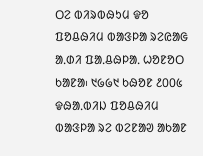ᱛᱮ ᱵᱤᱨᱵᱷᱩᱢ ᱫᱚ ᱯᱚᱪᱷᱤᱢ ᱵᱟᱝᱞᱟ ᱨᱮᱭᱟᱜ ᱟᱹᱰᱤ ᱯᱟᱹᱪᱷᱞᱟᱹ ᱦᱚᱱᱚᱛ ᱠᱟᱱᱟ᱾ ᱑᱙᱙᱑ ᱠᱷᱚᱱ ᱒᱐᱐᱕ ᱫᱷᱟᱹᱵᱤᱡ ᱯᱚᱪᱷᱤᱢ ᱵᱟᱝᱞᱟ ᱨᱮ ᱵᱮᱱᱟᱣ ᱟᱠᱟᱱ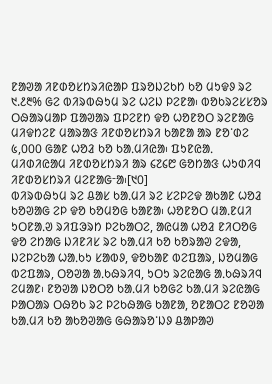ᱱᱟᱣᱟ ᱤᱱᱰᱚᱥᱴᱨᱤᱭᱟᱞ ᱯᱨᱚᱡᱮᱠᱴ ᱠᱚ ᱢᱩᱫᱽ ᱨᱮ ᱑.᱒᱓% ᱜᱮ ᱵᱤᱨᱵᱷᱩᱢ ᱨᱮ ᱦᱮᱡ ᱞᱮᱱᱟ᱾ ᱵᱚᱠᱨᱮᱥᱥᱚᱨ ᱛᱷᱟᱨᱢᱟᱞ ᱯᱟᱣᱟᱨ ᱯᱞᱮᱱᱴ ᱫᱚ ᱦᱚᱱᱚᱛ ᱨᱮᱱᱟᱜ ᱢᱤᱫᱴᱮᱱ ᱢᱟᱨᱟᱝ ᱤᱱᱰᱚᱥᱴᱨᱤ ᱠᱟᱱᱟ ᱟᱨ ᱱᱚᱸᱰᱮ ᱕,᱐᱐᱐ ᱜᱟᱱ ᱦᱚᱲ ᱠᱚ ᱠᱟᱹᱢᱤᱭᱟ᱾ ᱯᱩᱱᱭᱟᱹ ᱢᱤᱰᱤᱭᱟᱢ ᱤᱱᱰᱚᱥᱴᱨᱤ ᱟᱨ ᱔᱗᱔᱘ ᱜᱚᱴᱟᱝ ᱦᱩᱰᱤᱧ ᱤᱱᱰᱚᱥᱴᱨᱤ ᱢᱮᱱᱟᱜᱼᱟ᱾[᱑᱐]
ᱵᱤᱨᱵᱷᱩᱢ ᱨᱮ ᱪᱟᱥ ᱠᱟᱹᱢᱤ ᱨᱮ ᱥᱮᱞᱮᱫ ᱟᱠᱟᱱ ᱦᱚᱲ ᱠᱚᱣᱟᱜ ᱮᱞ ᱫᱚ ᱠᱚᱢᱚᱜ ᱠᱟᱱᱟ᱾ ᱦᱚᱱᱚᱛ ᱢᱟᱹᱱᱢᱤ ᱩᱛᱱᱟᱹᱣ ᱨᱤᱯᱳᱨᱴ ᱞᱮᱠᱟᱛᱮ, ᱟᱭᱢᱟ ᱦᱚᱲ ᱱᱤᱛᱚᱜ ᱫᱚ ᱮᱴᱟᱜ ᱡᱤᱱᱤᱥ ᱨᱮ ᱠᱟᱹᱢᱤ ᱠᱚ ᱠᱚᱨᱟᱣ ᱮᱫᱟ, ᱡᱮᱞᱮᱠᱟ ᱦᱟᱹᱠᱩ ᱥᱟᱵᱽ, ᱫᱚᱠᱟᱱ ᱵᱮᱯᱟᱨ, ᱡᱚᱢᱟᱜ ᱵᱮᱯᱟᱨ, ᱛᱚᱣᱟ ᱟᱹᱠᱷᱨᱤᱧ, ᱩᱛᱩ ᱨᱮᱭᱟᱜ ᱟᱹᱠᱷᱨᱤᱧ ᱮᱢᱟᱱ᱾ ᱱᱚᱣᱟ ᱡᱚᱛᱚ ᱠᱟᱹᱢᱤ ᱠᱚᱜᱮ ᱠᱟᱹᱢᱤ ᱨᱮᱭᱟᱜ ᱞᱟᱛᱟᱨ ᱛᱷᱚᱠ ᱨᱮ ᱞᱮᱠᱷᱟᱜ ᱠᱟᱱᱟ, ᱚᱱᱟᱛᱮ ᱱᱚᱣᱟ ᱠᱟᱹᱢᱤ ᱠᱚ ᱟᱠᱚᱣᱟᱜ ᱜᱷᱟᱨᱚᱸᱡᱽ ᱪᱟᱞᱟᱣ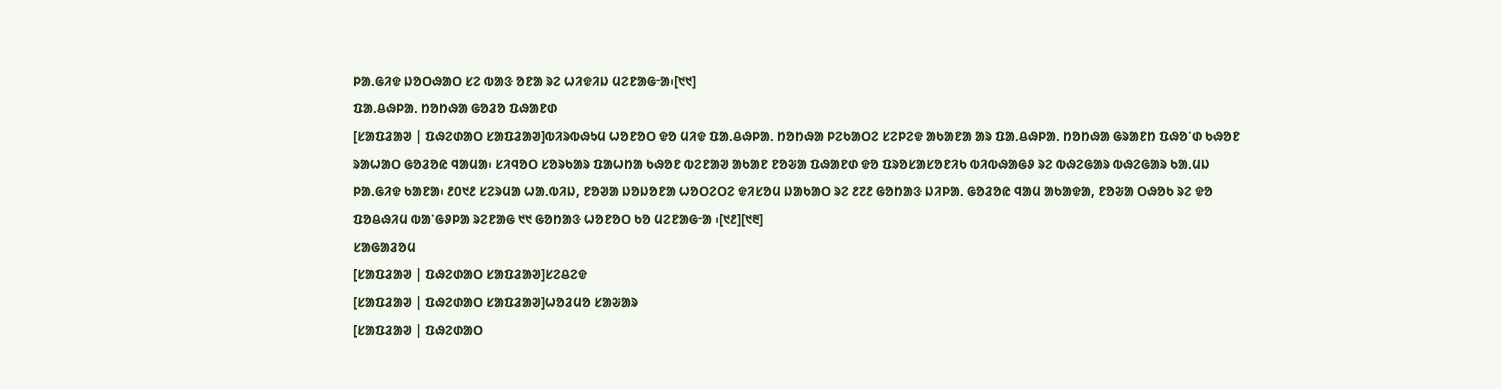ᱞᱟᱹᱜᱤᱫ ᱡᱚᱛᱷᱟᱛ ᱥᱮ ᱵᱟᱝ ᱚᱱᱟ ᱨᱮ ᱦᱤᱫᱤᱡ ᱢᱮᱱᱟᱜᱼᱟ᱾[᱑᱑]
ᱯᱟᱹᱪᱷᱞᱟᱹ ᱴᱚᱴᱷᱟ ᱜᱚᱲᱚ ᱯᱷᱟᱱᱰ
[ᱥᱟᱯᱲᱟᱣ | ᱯᱷᱮᱰᱟᱛ ᱥᱟᱯᱲᱟᱣ]ᱵᱤᱨᱵᱷᱩᱢ ᱦᱚᱱᱚᱛ ᱫᱚ ᱢᱤᱫ ᱯᱟᱹᱪᱷᱞᱟᱹ ᱴᱚᱴᱷᱟ ᱞᱮᱠᱟᱛᱮ ᱥᱮᱞᱮᱫ ᱟᱠᱟᱱᱟ ᱟᱨ ᱯᱟᱹᱪᱷᱞᱟᱹ ᱴᱚᱴᱷᱟ ᱜᱨᱟᱱᱴ ᱯᱷᱚᱸᱰ ᱠᱷᱚᱱ ᱨᱟᱦᱟᱛ ᱜᱚᱲᱚᱭ ᱧᱟᱢᱟ᱾ ᱥᱤᱧᱚᱛ ᱥᱚᱨᱠᱟᱨ ᱯᱟᱦᱴᱟ ᱠᱷᱚᱱ ᱵᱮᱱᱟᱣ ᱟᱠᱟᱱ ᱱᱚᱶᱟ ᱯᱷᱟᱱᱰ ᱫᱚ ᱯᱨᱚᱥᱟᱥᱚᱱᱤᱠ ᱵᱤᱵᱷᱟᱜᱽ ᱨᱮ ᱵᱷᱮᱜᱟᱨ ᱵᱷᱮᱜᱟᱨ ᱠᱟᱹᱢᱡ ᱞᱟᱹᱜᱤᱫ ᱠᱟᱱᱟ᱾ ᱒᱐᱑᱒ ᱥᱮᱨᱢᱟ ᱦᱟᱹᱵᱤᱡ, ᱱᱚᱣᱟ ᱡᱚᱡᱚᱱᱟ ᱦᱚᱛᱮᱛᱮ ᱫᱤᱥᱚᱢ ᱡᱟᱠᱟᱛ ᱨᱮ ᱒᱗᱒ ᱜᱚᱴᱟᱝ ᱡᱤᱞᱟᱹ ᱜᱚᱲᱚᱭ ᱧᱟᱢ ᱟᱠᱟᱫᱟ, ᱱᱚᱶᱟ ᱛᱷᱚᱠ ᱨᱮ ᱫᱚ ᱯᱚᱪᱷᱤᱢ ᱵᱟᱸᱜᱽᱞᱟ ᱨᱮᱱᱟᱜ ᱑᱑ ᱜᱚᱴᱟᱝ ᱦᱚᱱᱚᱛ ᱠᱚ ᱢᱮᱱᱟᱜᱼᱟ ᱾[᱑᱒][᱑᱓]
ᱥᱟᱜᱟᱲᱚᱢ
[ᱥᱟᱯᱲᱟᱣ | ᱯᱷᱮᱰᱟᱛ ᱥᱟᱯᱲᱟᱣ]ᱥᱮᱪᱮᱫ
[ᱥᱟᱯᱲᱟᱣ | ᱯᱷᱮᱰᱟᱛ ᱥᱟᱯᱲᱟᱣ]ᱦᱚᱲᱢᱚ ᱥᱟᱶᱟᱨ
[ᱥᱟᱯᱲᱟᱣ | ᱯᱷᱮᱰᱟᱛ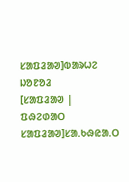ᱥᱟᱯᱲᱟᱣ]ᱵᱟᱨᱦᱮ ᱡᱚᱱᱚᱲ
[ᱥᱟᱯᱲᱟᱣ | ᱯᱷᱮᱰᱟᱛ ᱥᱟᱯᱲᱟᱣ]ᱥᱟᱹᱠᱷᱭᱟᱹᱛ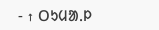- ↑ ᱛᱩᱢᱟᱹᱞ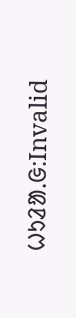ᱦᱩᱲᱟᱹᱜ:Invalid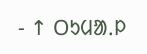- ↑ ᱛᱩᱢᱟᱹᱞ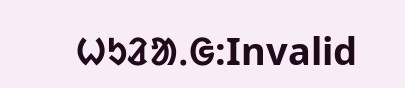ᱦᱩᱲᱟᱹᱜ:Invalid